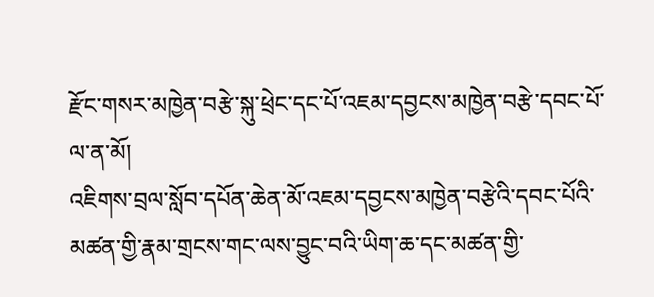རྫོང་གསར་མཁྱེན་བརྩེ་སྐུ་ཕྲེང་དང་པོ་འཇམ་དབྱངས་མཁྱེན་བརྩེ་དབང་པོ་ལ་ན་མོ།
འཇིགས་བྲལ་སློབ་དཔོན་ཆེན་མོ་འཇམ་དབྱངས་མཁྱེན་བརྩེའི་དབང་པོའི་མཚན་གྱི་རྣམ་གྲངས་གང་ལས་བྱུང་བའི་ཡིག་ཆ་དང་མཚན་གྱི་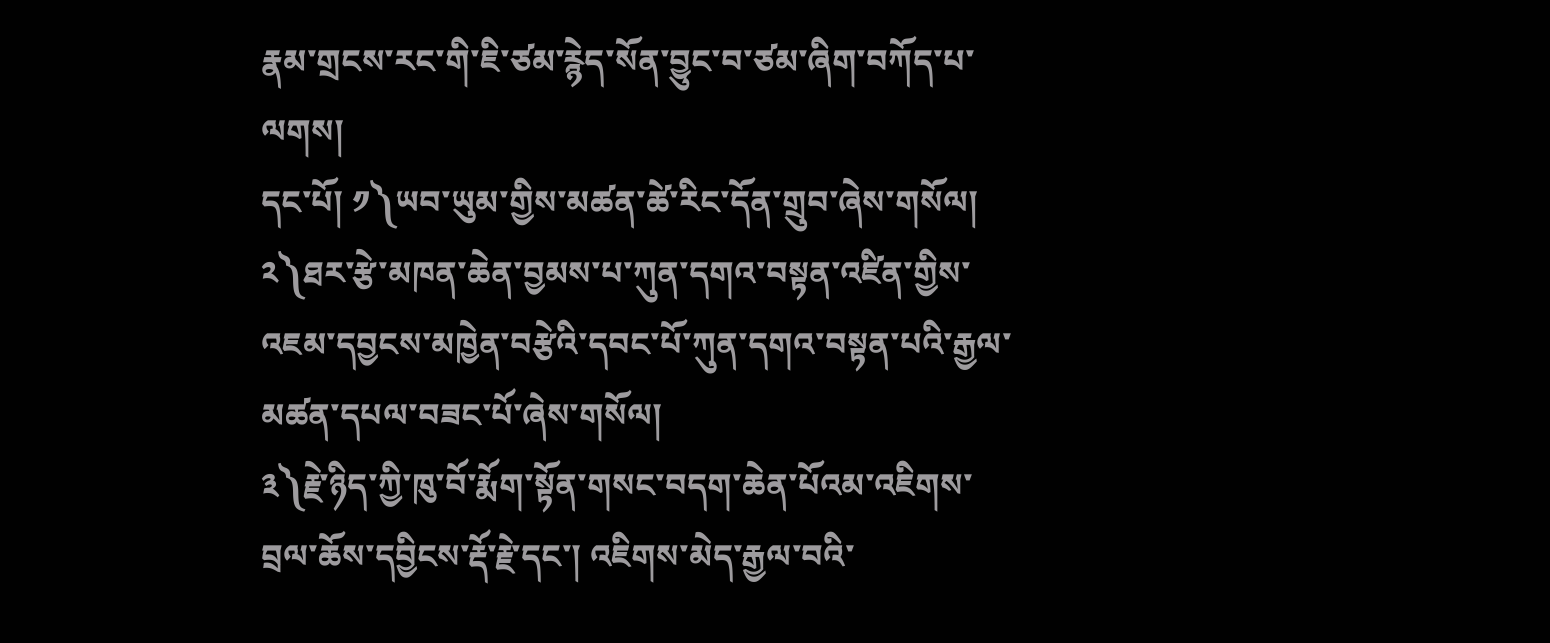རྣམ་གྲངས་རང་གི་ཇི་ཙམ་རྙེད་སོན་བྱུང་བ་ཙམ་ཞིག་བཀོད་པ་ལགས།
དང་པོ། ༡༽ཡབ་ཡུམ་གྱིས་མཚན་ཚེ་རིང་དོན་གྲུབ་ཞེས་གསོལ།
༢༽ཐར་རྩེ་མཁན་ཆེན་བྱམས་པ་ཀུན་དགའ་བསྟན་འཛིན་གྱིས་འཇམ་དབྱངས་མཁྱེན་བརྩེའི་དབང་པོ་ཀུན་དགའ་བསྟན་པའི་རྒྱལ་མཚན་དཔལ་བཟང་པོ་ཞེས་གསོལ།
༣༽རྗེ་ཉིད་ཀྱི་ཁུ་བོ་རྨོག་སྟོན་གསང་བདག་ཆེན་པོའམ་འཇིགས་བྲལ་ཆོས་དབྱིངས་རྡོ་རྗེ་དང་། འཇིགས་མེད་རྒྱལ་བའི་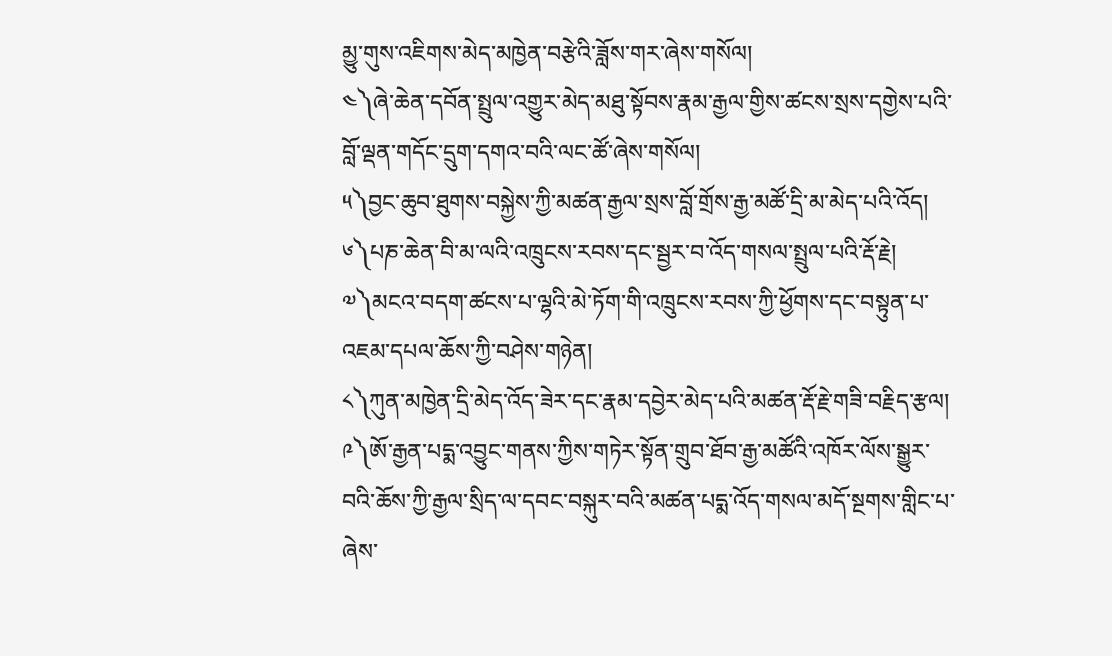མྱུ་གུས་འཇིགས་མེད་མཁྱེན་བརྩེའི་ཟློས་གར་ཞེས་གསོལ།
༤༽ཞེ་ཆེན་དབོན་སྤྲུལ་འགྱུར་མེད་མཐུ་སྟོབས་རྣམ་རྒྱལ་གྱིས་ཚངས་སྲས་དགྱེས་པའི་བློ་ལྡན་གདོང་དྲུག་དགའ་བའི་ལང་ཚོ་ཞེས་གསོལ།
༥༽བྱང་ཆུབ་ཐུགས་བསྐྱེས་ཀྱི་མཚན་རྒྱལ་སྲས་བློ་གྲོས་རྒྱ་མཚོ་དྲི་མ་མེད་པའི་འོད།
༦༽པཎ་ཆེན་བི་མ་ལའི་འཁྲུངས་རབས་དང་སྦྱར་བ་འོད་གསལ་སྤྲུལ་པའི་རྡོ་རྗེ།
༧༽མངའ་བདག་ཚངས་པ་ལྷའི་མེ་ཏོག་གི་འཁྲུངས་རབས་ཀྱི་ཕྱོགས་དང་བསྟུན་པ་འཇམ་དཔལ་ཆོས་ཀྱི་བཤེས་གཉེན།
༨༽ཀུན་མཁྱེན་དྲི་མེད་འོད་ཟེར་དང་རྣམ་དབྱེར་མེད་པའི་མཚན་རྡོ་རྗེ་གཟི་བརྗིད་རྩལ།
༩༽ཨོ་རྒྱན་པདྨ་འབྱུང་གནས་ཀྱིས་གཏེར་སྟོན་གྲུབ་ཐོབ་རྒྱ་མཚོའི་འཁོར་ལོས་སྒྱུར་བའི་ཆོས་ཀྱི་རྒྱལ་སྲིད་ལ་དབང་བསྐུར་བའི་མཚན་པདྨ་འོད་གསལ་མདོ་སྔགས་གླིང་པ་ཞེས་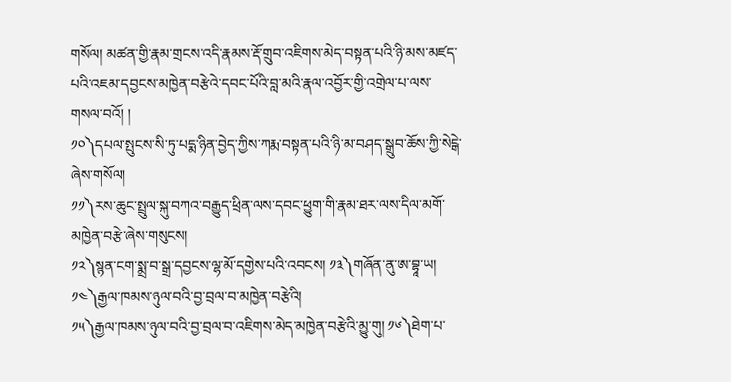གསོལ། མཚན་གྱི་རྣམ་གྲངས་འདི་རྣམས་རྡོ་གྲུབ་འཇིགས་མེད་བསྟན་པའི་ཉི་མས་མཛད་པའི་འཇམ་དབྱངས་མཁྱེན་བརྩེའེ་དབང་པོའི་བླ་མའི་རྣལ་འབྱོར་གྱི་འགྲེལ་པ་ལས་གསལ་བའོ། །
༡༠༽དཔལ་སྤུངས་སི་ཏུ་པདྨ་ཉིན་བྱེད་ཀྱིས་ཀརྨ་བསྟན་པའི་ཉི་མ་བཤད་སྒྲུབ་ཆོས་ཀྱི་སེངྒེ་ཞེས་གསོལ།
༡༡༽རས་ཆུང་སྤྲུལ་སྐུ་བཀའ་བརྒྱུད་ཕྲིན་ལས་དབང་ཕྱུག་གི་རྣམ་ཐར་ལས་དིལ་མགོ་མཁྱེན་བརྩེ་ཞེས་གསུངས།
༡༢༽སྙན་ངག་སྨྲ་བ་སྒྲ་དབྱངས་ལྷ་མོ་དགྱེས་པའི་འབངས། ༡༣༽གཞོན་ནུ་ཨ་བྷཱ་ཡ། ༡༤༽རྒྱལ་ཁམས་ཉུལ་བའི་བྱ་བྲལ་བ་མཁྱེན་བརྩེའི།
༡༥༽རྒྱལ་ཁམས་ཉུལ་བའི་བྱ་བྲལ་བ་འཇིགས་མེད་མཁྱེན་བརྩེའི་མྱུ་གུ། ༡༦༽ཐེག་པ་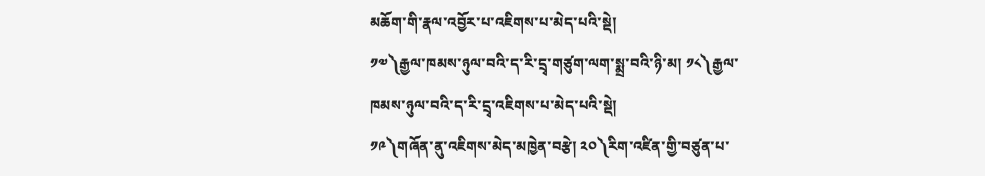མཆོག་གི་རྣལ་འབྱོར་པ་འཇིགས་པ་མེད་པའི་སྡེ།
༡༧༽རྒྱལ་ཁམས་ཉུལ་བའི་ད་རི་དྲྭ་གཙུག་ལག་སྨྲ་བའི་ཉི་མ། ༡༨༽རྒྱལ་ཁམས་ཉུལ་བའི་ད་རི་དྲྭ་འཇིགས་པ་མེད་པའི་སྡེ།
༡༩༽གཞོན་ནུ་འཇིགས་མེད་མཁྱེན་བརྩེ། ༢༠༽རིག་འཛིན་གྱི་བཙུན་པ་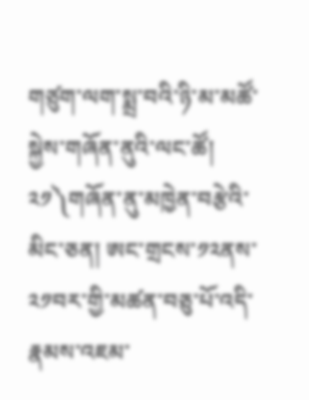གཙུག་ལག་སྨྲ་བའི་ཉི་མ་མཚོ་སྐྱེས་གཞོན་ནུའི་ལང་ཚོ།
༢༡༽གཞོན་ནུ་མཁྱེན་བརྩེའི་མིང་ཅན། ཨང་གྲངས་༡༢ནས་༢༡བར་གྱི་མཚན་བཅུ་པོ་འདི་རྣམས་འཇམ་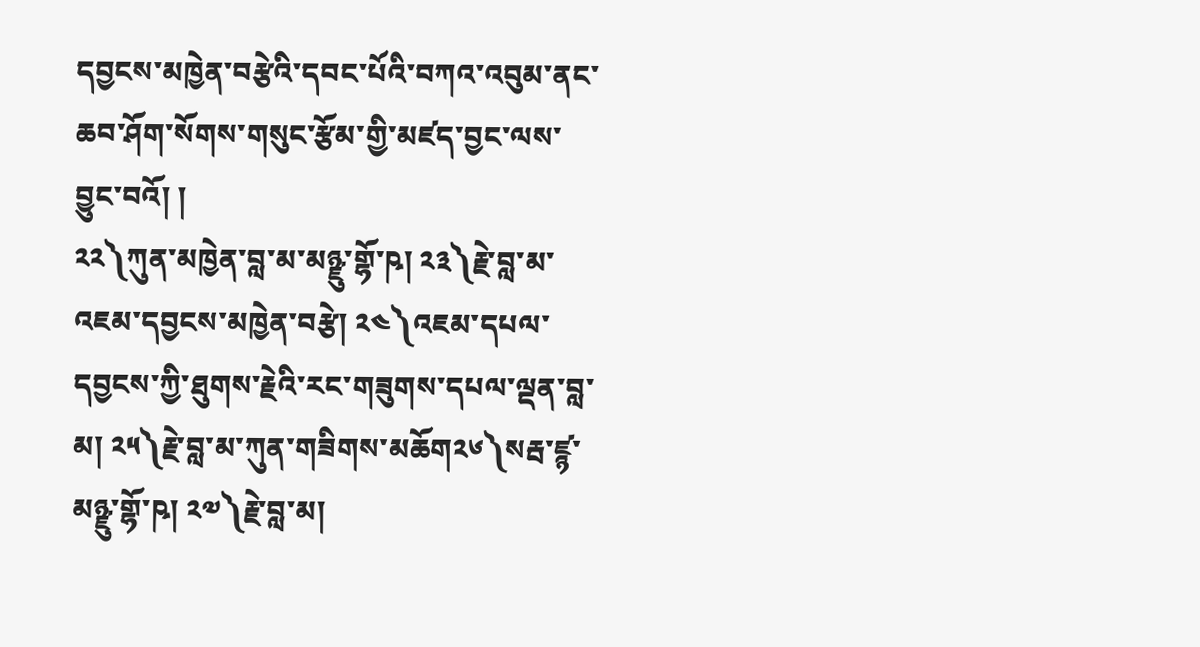དབྱངས་མཁྱེན་བརྩེའི་དབང་པོའི་བཀའ་འབུམ་ནང་ཆབ་ཤོག་སོགས་གསུང་རྩོམ་གྱི་མཛད་བྱང་ལས་བྱུང་བའོ། །
༢༢༽ཀུན་མཁྱེན་བླ་མ་མཉྫུ་གྷོ་ཥ། ༢༣༽རྗེ་བླ་མ་འཇམ་དབྱངས་མཁྱེན་བརྩེ། ༢༤༽འཇམ་དཔལ་དབྱངས་ཀྱི་ཐུགས་རྗེའི་རང་གཟུགས་དཔལ་ལྡན་བླ་མ། ༢༥༽རྗེ་བླ་མ་ཀུན་གཟིགས་མཆོག༢༦༽སརྦ་ཛྙ་མཉྫུ་གྷོ་ཥ། ༢༧༽རྗེ་བླ་མ།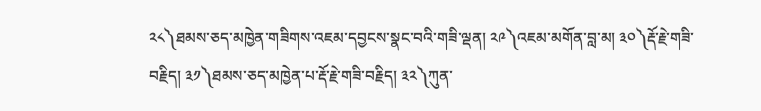༢༨༽ཐམས་ཅད་མཁྱེན་གཟིགས་འཇམ་དབྱངས་སྣང་བའི་གཟི་ལྡན། ༢༩༽འཇམ་མགོན་བླ་མ། ༣༠༽རྡོ་རྗེ་གཟི་བརྗིད། ༣༡༽ཐམས་ཅད་མཁྱེན་པ་རྡོ་རྗེ་གཟི་བརྗིད། ༣༢༽ཀུན་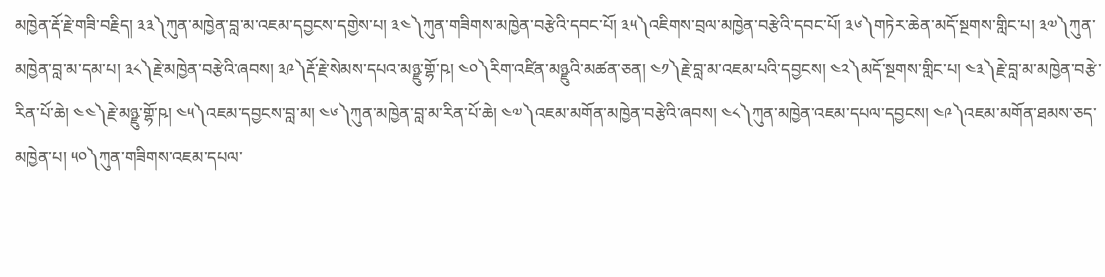མཁྱེན་རྡོ་རྗེ་གཟི་བརྗིད། ༣༣༽ཀུན་མཁྱེན་བླ་མ་འཇམ་དབྱངས་དགྱེས་པ། ༣༤༽ཀུན་གཟིགས་མཁྱེན་བརྩེའི་དབང་པོ། ༣༥༽འཇིགས་བྲལ་མཁྱེན་བརྩེའི་དབང་པོ། ༣༦༽གཏེར་ཆེན་མདོ་སྔགས་གླིང་པ། ༣༧༽ཀུན་མཁྱེན་བླ་མ་དམ་པ། ༣༨༽རྗེ་མཁྱེན་བརྩེའི་ཞབས། ༣༩༽རྡོ་རྗེ་སེམས་དཔའ་མཉྫུ་གྷོ་ཥ། ༤༠༽རིག་འཛིན་མཉྫུའི་མཚན་ཅན། ༤༡༽རྗེ་བླ་མ་འཇམ་པའི་དབྱངས། ༤༢༽མདོ་སྔགས་གླིང་པ། ༤༣༽རྗེ་བླ་མ་མཁྱེན་བརྩེ་རིན་པོ་ཆེ། ༤༤༽རྗེ་མཉྫུ་གྷོ་ཥ། ༤༥༽འཇམ་དབྱངས་བླ་མ། ༤༦༽ཀུན་མཁྱེན་བླ་མ་རིན་པོ་ཆེ། ༤༧༽འཇམ་མགོན་མཁྱེན་བརྩེའི་ཞབས། ༤༨༽ཀུན་མཁྱེན་འཇམ་དཔལ་དབྱངས། ༤༩༽འཇམ་མགོན་ཐམས་ཅད་མཁྱེན་པ། ༥༠༽ཀུན་གཟིགས་འཇམ་དཔལ་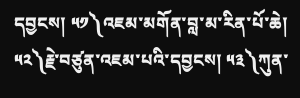དབྱངས། ༥༡༽འཇམ་མགོན་བླ་མ་རིན་པོ་ཆེ། ༥༢༽རྗེ་བཙུན་འཇམ་པའི་དབྱངས། ༥༣༽ཀུན་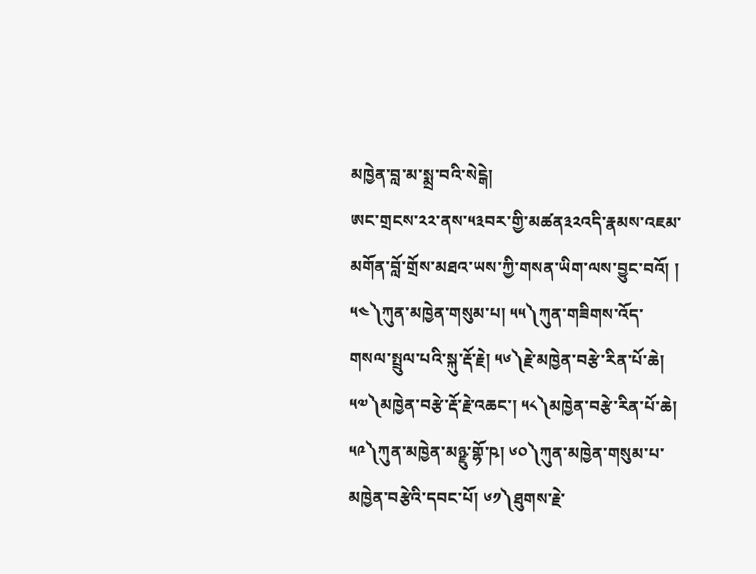མཁྱེན་བླ་མ་སྨྲ་བའི་སེངྒེ།
ཨང་གྲངས་༢༢་ནས་༥༣བར་གྱི་མཚན༣༢འདི་རྣམས་འཇམ་མགོན་བློ་གྲོས་མཐའ་ཡས་ཀྱི་གསན་ཡིག་ལས་བྱུང་བའོ། །
༥༤༽ཀུན་མཁྱེན་གསུམ་པ། ༥༥༽ཀུན་གཟིགས་འོད་གསལ་སྤྲུལ་པའི་སྐུ་རྡོ་རྗེ། ༥༦༽རྗེ་མཁྱེན་བརྩེ་རིན་པོ་ཆེ། ༥༧༽མཁྱེན་བརྩེ་རྡོ་རྗེ་འཆང་། ༥༨༽མཁྱེན་བརྩེ་རིན་པོ་ཆེ། ༥༩༽ཀུན་མཁྱེན་མཉྫུ་གྷོ་ཥ། ༦༠༽ཀུན་མཁྱེན་གསུམ་པ་མཁྱེན་བརྩེའི་དབང་པོ། ༦༡༽ཐུགས་རྗེ་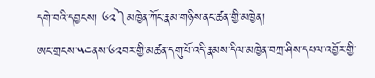དགེ་བའི་དབྱངས། ༦༢༽མཁྱེན་ཀོང་རྣམ་གཉིས་ནང་ཚན་གྱི་མཁྱེན།
ཨང་གྲངས་༥༤ནས་༦༢བར་གྱི་མཚན་དགུ་པོ་འདི་རྣམས་དིལ་མཁྱེན་བཀྲ་ཤིས་དཔལ་འབྱོར་གྱི་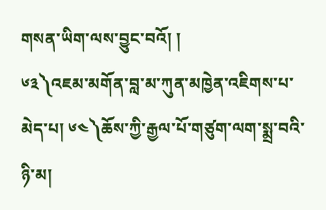གསན་ཡིག་ལས་བྱུང་བའོ། །
༦༣༽འཇམ་མགོན་བླ་མ་ཀུན་མཁྱེན་འཇིགས་པ་མེད་པ། ༦༤༽ཆོས་ཀྱི་རྒྱལ་པོ་གཙུག་ལག་སྨྲ་བའི་ཉི་མ།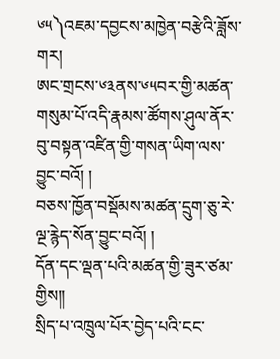༦༥༽འཇམ་དབྱངས་མཁྱེན་བརྩེའི་ཟློས་གར།
ཨང་གྲངས་༦༣ནས་༦༥བར་གྱི་མཚན་གསུམ་པོ་འདི་རྣམས་ཚོགས་ཤུལ་ནོར་བུ་བསྟན་འཛིན་གྱི་གསན་ཡིག་ལས་བྱུང་བའོ། །
བཅས་ཁྱོན་བསྡོམས་མཚན་དྲུག་ཅུ་རེ་ལྔ་རྙེད་སོན་བྱུང་བའོ། །
དོན་དང་ལྡན་པའི་མཚན་གྱི་ཟུར་ཙམ་གྱིས།།
སྲིད་པ་འཁྲུལ་པོར་བྱེད་པའི་ངང་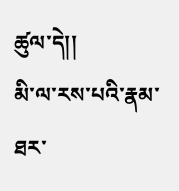ཚུལ་དེ།།
མི་ལ་རས་པའི་རྣམ་ཐར་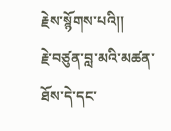རྗེས་སྙོགས་པའི།།
རྗེ་བཙུན་བླ་མའི་མཚན་ཐོས་དེ་དང་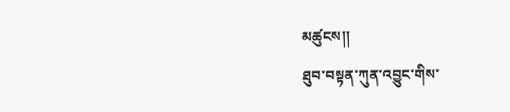མཚུངས།།
ཐུབ་བསྟན་ཀུན་འབྱུང་གིས་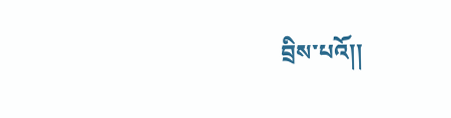བྲིས་པའོ།།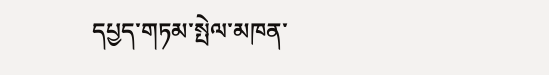དཔྱད་གཏམ་སྤེལ་མཁན་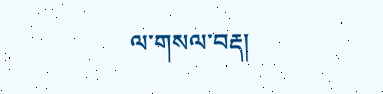ལ་གསལ་བརྡ།